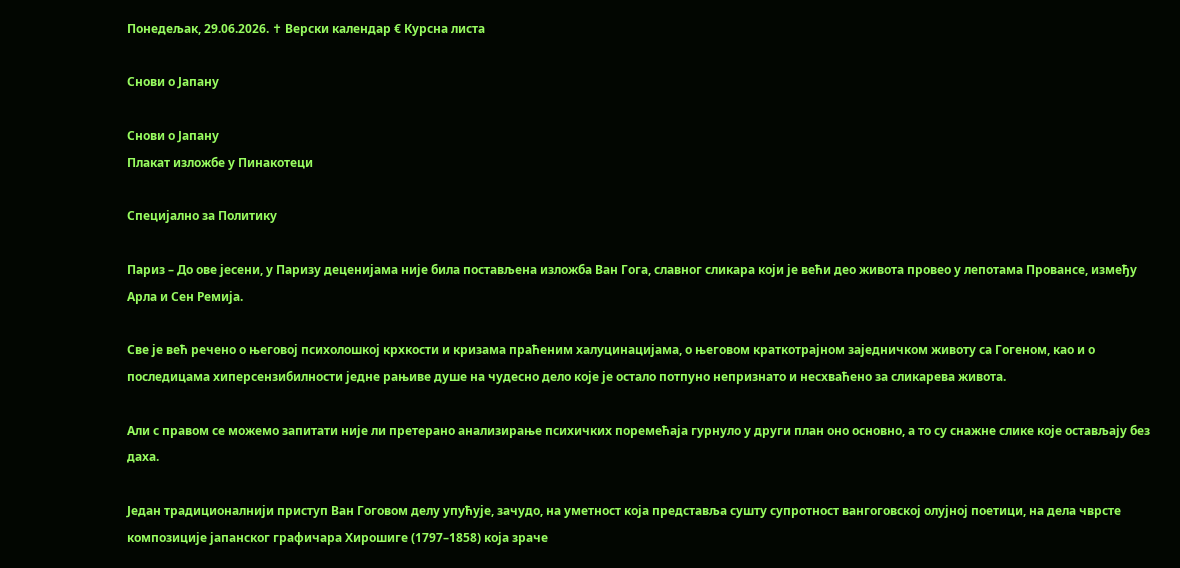Понедељак, 29.06.2026. ✝ Верски календар € Курсна листа

Снови о Јапану

Снови о Јапану
Плакат изложбе у Пинакотеци

Специјално за Политику

Париз – До ове јесени, у Паризу деценијама није била постављена изложба Ван Гога, славног сликара који је већи део живота провео у лепотама Провансе, између Арла и Сен Ремија.

Све је већ речено о његовој психолошкој крхкости и кризама праћеним халуцинацијама, о његовом краткотрајном заједничком животу са Гогеном, као и о последицама хиперсензибилности једне рањиве душе на чудесно дело које је остало потпуно непризнато и несхваћено за сликарева живота.

Али с правом се можемо запитати није ли претерано анализирање психичких поремећаја гурнуло у други план оно основно, а то су снажне слике које остављају без даха.

Један традиционалнији приступ Ван Гоговом делу упућује, зачудо, на уметност која представља сушту супротност вангоговској олујној поетици, на дела чврсте композиције јапанског графичара Хирошиге (1797–1858) која зраче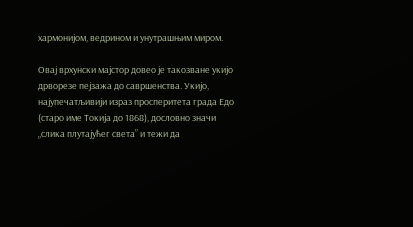хармонијом, ведрином и унутрашњим миром.

Овај врхунски мајстор довео је такозване укијо дрворезе пејзажа до савршенства. Укијо, најупечатљивији израз просперитета града Едо (старо име Токија до 1868), дословно значи „слика плутајућег света” и тежи да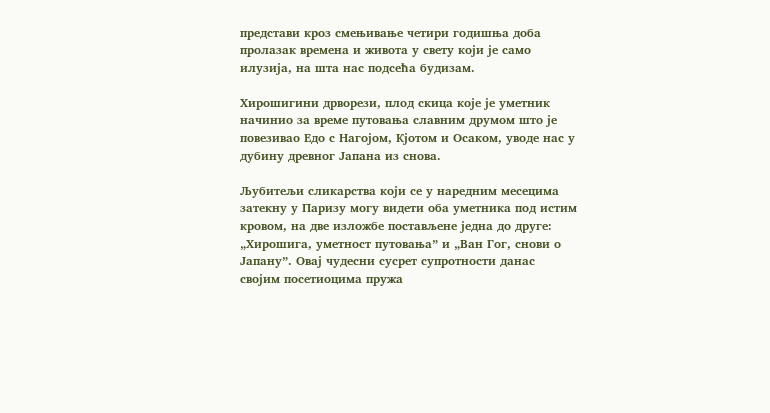представи кроз смењивање четири годишња доба пролазак времена и живота у свету који је само илузија, на шта нас подсећа будизам.

Хирошигини дрворези, плод скица које је уметник начинио за време путовања славним друмом што је повезивао Едо с Нагојом, Кјотом и Осаком, уводе нас у дубину древног Јапана из снова.

Љубитељи сликарства који се у наредним месецима затекну у Паризу могу видети оба уметника под истим кровом, на две изложбе постављене једна до друге: „Хирошига, уметност путовања” и „Ван Гог, снови о Јапану”. Овај чудесни сусрет супротности данас својим посетиоцима пружа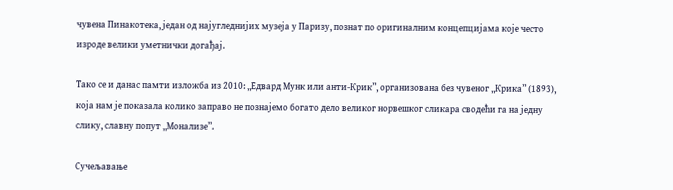чувена Пинакотека, један од најугледнијих музеја у Паризу, познат по оригиналним концепцијама које често изроде велики уметнички догађај.

Тако се и данас памти изложба из 2010: „Едвард Мунк или анти-Крик”, организована без чувеног „Крика” (1893), која нам је показала колико заправо не познајемо богато дело великог норвешког сликара сводећи га на једну слику, славну попут „Монализе”.

Сучељавање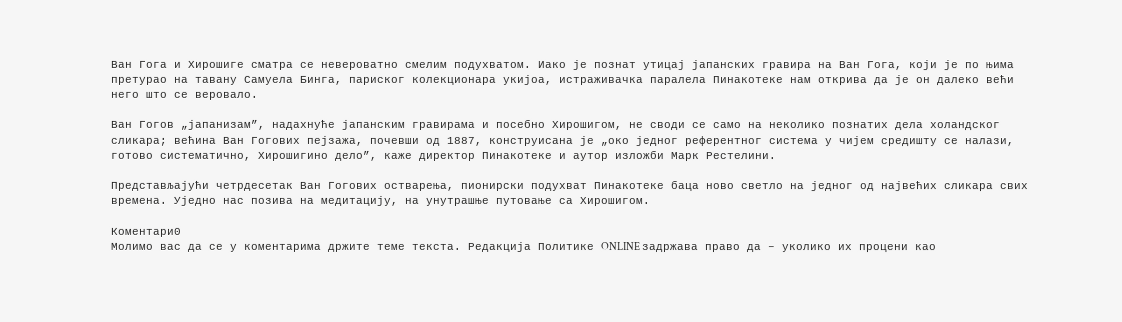Ван Гога и Хирошиге сматра се невероватно смелим подухватом. Иако је познат утицај јапанских гравира на Ван Гога, који је по њима претурао на тавану Самуела Бинга, париског колекционара укијоа, истраживачка паралела Пинакотеке нам открива да је он далеко већи него што се веровало.

Ван Гогов „јапанизам”, надахнуће јапанским гравирама и посебно Хирошигом, не своди се само на неколико познатих дела холандског сликара; већина Ван Гогових пејзажа, почевши од 1887, конструисана је „око једног референтног система у чијем средишту се налази, готово систематично, Хирошигино дело”, каже директор Пинакотеке и аутор изложби Марк Рестелини.

Представљајући четрдесетак Ван Гогових остварења, пионирски подухват Пинакотеке баца ново светло на једног од највећих сликара свих времена. Уједно нас позива на медитацију, на унутрашње путовање са Хирошигом.

Коментари0
Молимо вас да се у коментарима држите теме текста. Редакција Политике ONLINE задржава право да – уколико их процени као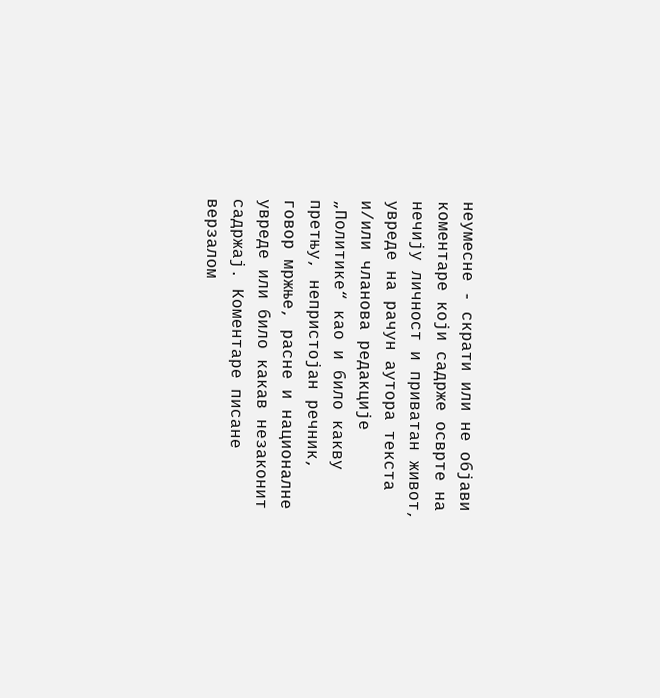неумесне - скрати или не објави коментаре који садрже осврте на нечију личност и приватан живот, увреде на рачун аутора текста и/или чланова редакције „Политике“ као и било какву претњу, непристојан речник, говор мржње, расне и националне увреде или било какав незаконит садржај. Коментаре писане верзалом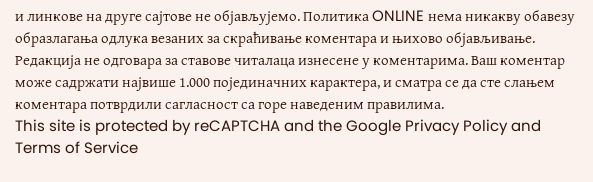и линкове на друге сајтове не објављујемо. Политика ONLINE нема никакву обавезу образлагања одлука везаних за скраћивање коментара и њихово објављивање. Редакција не одговара за ставове читалаца изнесене у коментарима. Ваш коментар може садржати највише 1.000 појединачних карактера, и сматра се да сте слањем коментара потврдили сагласност са горе наведеним правилима.
This site is protected by reCAPTCHA and the Google Privacy Policy and Terms of Service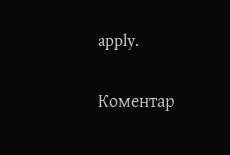apply.

Комeнтар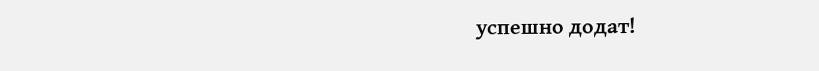успeшно додат!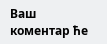Ваш комeнтар ћe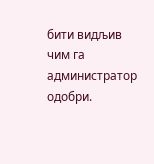бити видљив чим га администратор одобри.